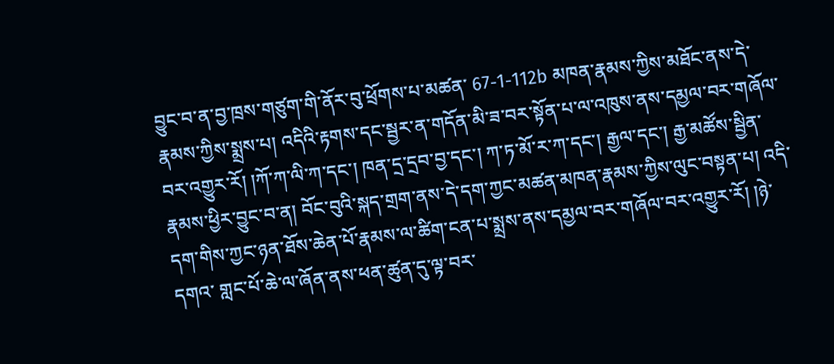བྱུང་བ་ན་བྱ་ཁྲས་གཙུག་གི་ནོར་བུ་ཕྲོགས་པ་མཚན་ 67-1-112b མཁན་རྣམས་ཀྱིས་མཐོང་ནས་དེ་རྣམས་ཀྱིས་སྨྲས་པ། འདིའི་རྟགས་དང་སྦྱར་ན་གདོན་མི་ཟ་བར་སྟོན་པ་ལ་འཁུས་ནས་དམྱལ་བར་གཞོལ་བར་འགྱུར་རོ། །ཀོ་ཀ་ལི་ཀ་དང་། ཁན་དྲ་དྲབ་བྱ་དང་། ཀ་ཏ་མོ་ར་ཀ་དང་། རྒྱལ་དང་། རྒྱ་མཚོས་སྦྱིན་རྣམས་ཕྱིར་བྱུང་བ་ན། བོང་བུའི་སྐད་གྲག་ནས་དེ་དག་ཀྱང་མཚན་མཁན་རྣམས་ཀྱིས་ལུང་བསྟན་པ། འདི་དག་གིས་ཀྱང་ཉན་ཐོས་ཆེན་པོ་རྣམས་ལ་ཚིག་ངན་པ་སྨྲས་ནས་དམྱལ་བར་གཞོལ་བར་འགྱུར་རོ། །ཉེ་དགའ་ གླང་པོ་ཆེ་ལ་ཞོན་ནས་ཕན་ཚུན་དུ་ལྟ་བར་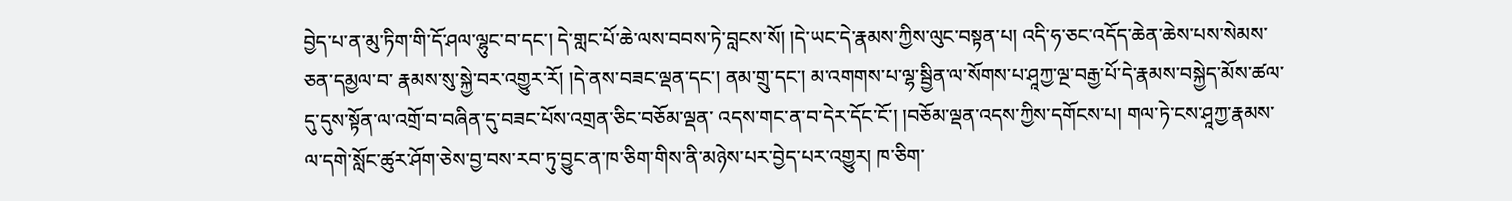བྱེད་པ་ན་མུ་ཏིག་གི་དོ་ཤལ་ལྷུང་བ་དང་། དེ་གླང་པོ་ཆེ་ལས་བབས་ཏེ་བླངས་སོ། །དེ་ཡང་དེ་རྣམས་ཀྱིས་ལུང་བསྟན་པ། འདི་ཧ་ཅང་འདོད་ཆེན་ཆེས་པས་སེམས་ཅན་དམྱལ་བ་ རྣམས་སུ་སྐྱེ་བར་འགྱུར་རོ། །དེ་ནས་བཟང་ལྡན་དང་། ནམ་གྲུ་དང་། མ་འགགས་པ་ལྷ་སྦྱིན་ལ་སོགས་པ་ཤཱཀྱ་ལྔ་བརྒྱ་པོ་དེ་རྣམས་བསྐྱེད་མོས་ཚལ་དུ་དུས་སྟོན་ལ་འགྲོ་བ་བཞིན་དུ་བཟང་པོས་འགྲན་ཅིང་བཅོམ་ལྡན་ འདས་གང་ན་བ་དེར་དོང་ངོ་། །བཅོམ་ལྡན་འདས་ཀྱིས་དགོངས་པ། གལ་ཏེ་ངས་ཤཱཀྱ་རྣམས་ལ་དགེ་སློང་ཚུར་ཤོག་ཅེས་བྱ་བས་རབ་ཏུ་བྱུང་ན་ཁ་ཅིག་གིས་ནི་མཉེས་པར་བྱེད་པར་འགྱུར། ཁ་ཅིག་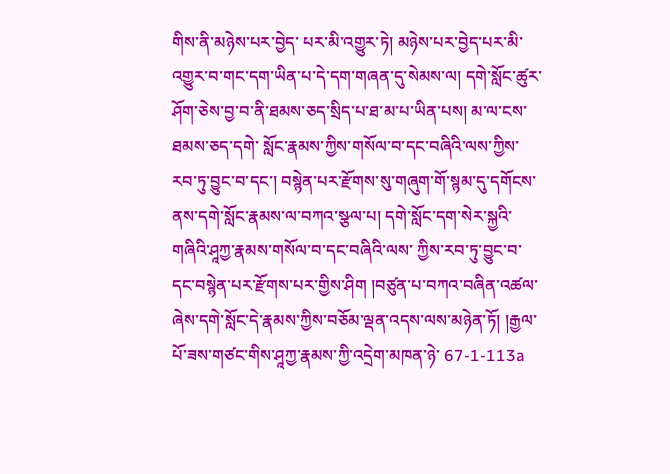གིས་ནི་མཉེས་པར་བྱེད་ པར་མི་འགྱུར་ཏེ། མཉེས་པར་བྱེད་པར་མི་འགྱུར་བ་གང་དག་ཡིན་པ་དེ་དག་གཞན་དུ་སེམས་ལ། དགེ་སློང་ཚུར་ཤོག་ཅེས་བྱ་བ་ནི་ཐམས་ཅད་སྲིད་པ་ཐ་མ་པ་ཡིན་པས། མ་ལ་ངས་ཐམས་ཅད་དགེ་ སློང་རྣམས་ཀྱིས་གསོལ་བ་དང་བཞིའི་ལས་ཀྱིས་རབ་ཏུ་བྱུང་བ་དང་། བསྙེན་པར་རྫོགས་སུ་གཞུག་གོ་སྙམ་དུ་དགོངས་ནས་དགེ་སློང་རྣམས་ལ་བཀའ་སྩལ་པ། དགེ་སློང་དག་སེར་སྐྱའི་གཞིའི་ཤཱཀྱ་རྣམས་གསོལ་བ་དང་བཞིའི་ལས་ ཀྱིས་རབ་ཏུ་བྱུང་བ་དང་བསྙེན་པར་རྫོགས་པར་གྱིས་ཤིག །བཙུན་པ་བཀའ་བཞིན་འཚལ་ཞེས་དགེ་སློང་དེ་རྣམས་ཀྱིས་བཅོམ་ལྡན་འདས་ལས་མཉེན་ཏོ། །རྒྱལ་པོ་ཟས་གཙང་གིས་ཤཱཀྱ་རྣམས་ཀྱི་འདྲེག་མཁན་ཉེ་ 67-1-113a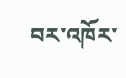བར་འཁོར་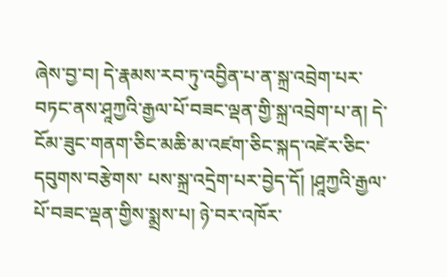ཞེས་བྱ་བ། དེ་རྣམས་རབ་ཏུ་འབྱིན་པ་ན་སྐྲ་འབྲེག་པར་བཏང་ནས་ཤཱཀྱའི་རྒྱལ་པོ་བཟང་ལྡན་གྱི་སྐྲ་འབྲེག་པ་ན། དེ་ངོམ་ཟུང་གནག་ཅིང་མཆི་མ་འཛག་ཅིང་སྐད་འཛེར་ཅིང་དབུགས་བརྩེགས་ པས་སྐྲ་འདྲེག་པར་བྱེད་དོ། །ཤཱཀྱའི་རྒྱལ་པོ་བཟང་ལྡན་གྱིས་སྨྲས་པ། ཉེ་བར་འཁོར་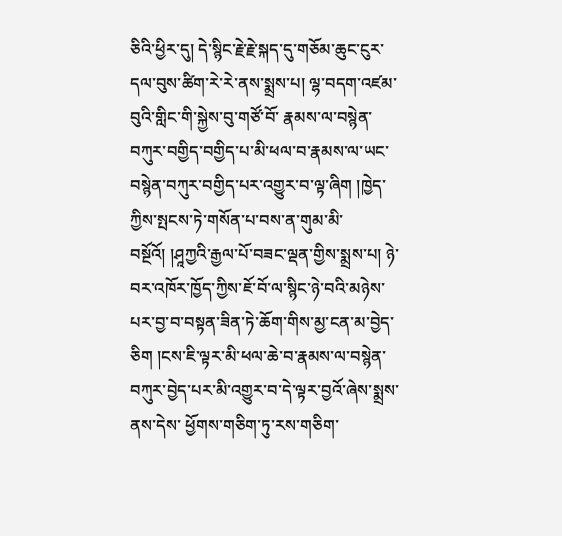ཅིའི་ཕྱིར་དུ། དེ་སྙིང་རྗེ་རྗེ་སྐད་དུ་གཅོམ་ཆུང་ངུར་དལ་བུས་ཚིག་རེ་རེ་ནས་སྨྲས་པ། ལྷ་བདག་འཛམ་བུའི་གླིང་གི་སྐྱེས་བུ་གཙོ་བོ་ རྣམས་ལ་བསྙེན་བཀུར་བགྱིད་བགྱིད་པ་མི་ཕལ་བ་རྣམས་ལ་ཡང་བསྙེན་བཀུར་བགྱིད་པར་འགྱུར་བ་ལྟ་ཞིག །ཁྱེད་ཀྱིས་སྤངས་ཏེ་གསོན་པ་བས་ན་གུམ་མི་བསྔོའོ། །ཤཱཀྱའི་རྒྱལ་པོ་བཟང་ལྡན་གྱིས་སྨྲས་པ། ཉེ་བར་འཁོར་ཁྱོད་ཀྱིས་ཇོ་བོ་ལ་སྙིང་ཉེ་བའི་མཉེས་པར་བྱ་བ་བསྟན་ཟིན་ཏེ་ཆོག་གིས་མྱ་ངན་མ་བྱེད་ཅིག །ངས་ཇི་ལྟར་མི་ཕལ་ཆེ་བ་རྣམས་ལ་བསྙེན་བཀུར་བྱེད་པར་མི་འགྱུར་བ་དེ་ལྟར་བྱའོ་ཞེས་སྨྲས་ནས་དེས་ ཕྱོགས་གཅིག་ཏུ་རས་གཅིག་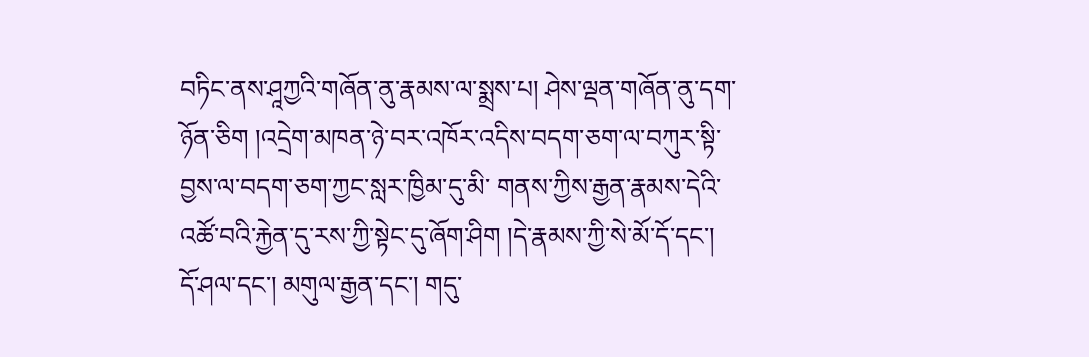བཏིང་ནས་ཤཱཀྱའི་གཞོན་ནུ་རྣམས་ལ་སྨྲས་པ། ཤེས་ལྡན་གཞོན་ནུ་དག་ཉོན་ཅིག །འདྲེག་མཁན་ཉེ་བར་འཁོར་འདིས་བདག་ཅག་ལ་བཀུར་སྟི་བྱས་ལ་བདག་ཅག་ཀྱང་སླར་ཁྱིམ་དུ་མི་ གནས་ཀྱིས་རྒྱན་རྣམས་དེའི་འཚོ་བའི་རྐྱེན་དུ་རས་ཀྱི་སྟེང་དུ་ཞོག་ཤིག །དེ་རྣམས་ཀྱི་སེ་མོ་དོ་དང་། དོ་ཤལ་དང་། མགུལ་རྒྱན་དང་། གདུ་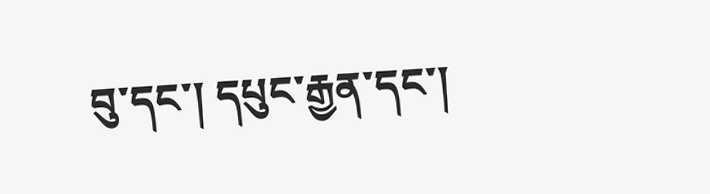བུ་དང་། དཔུང་རྒྱན་དང་།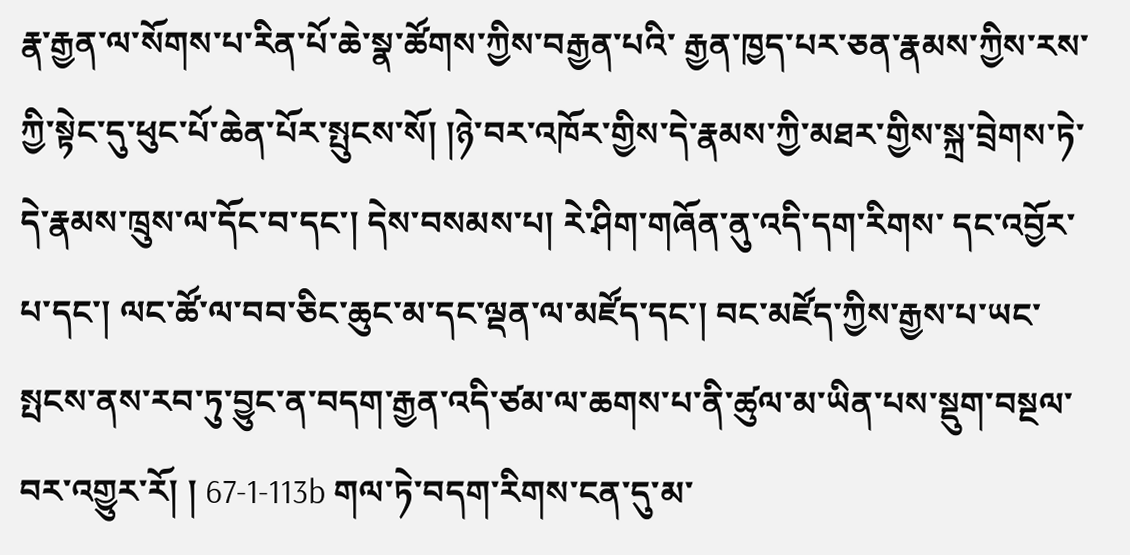རྣ་རྒྱན་ལ་སོགས་པ་རིན་པོ་ཆེ་སྣ་ཚོགས་ཀྱིས་བརྒྱན་པའི་ རྒྱན་ཁྱད་པར་ཅན་རྣམས་ཀྱིས་རས་ཀྱི་སྟེང་དུ་ཕུང་པོ་ཆེན་པོར་སྤུངས་སོ། །ཉེ་བར་འཁོར་གྱིས་དེ་རྣམས་ཀྱི་མཐར་གྱིས་སྐྲ་བྲེགས་ཏེ་དེ་རྣམས་ཁྲུས་ལ་དོང་བ་དང་། དེས་བསམས་པ། རེ་ཤིག་གཞོན་ནུ་འདི་དག་རིགས་ དང་འབྱོར་པ་དང་། ལང་ཚོ་ལ་བབ་ཅིང་ཆུང་མ་དང་ལྡན་ལ་མཛོད་དང་། བང་མཛོད་ཀྱིས་རྒྱས་པ་ཡང་སྤངས་ནས་རབ་ཏུ་བྱུང་ན་བདག་རྒྱན་འདི་ཙམ་ལ་ཆགས་པ་ནི་ཚུལ་མ་ཡིན་པས་སྡུག་བསྔལ་བར་འགྱུར་རོ། ། 67-1-113b གལ་ཏེ་བདག་རིགས་ངན་དུ་མ་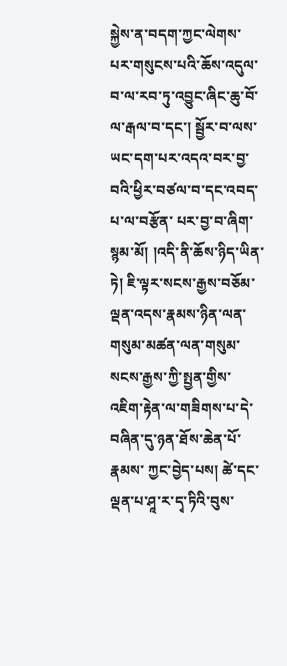སྐྱེས་ན་བདག་ཀྱང་ལེགས་པར་གསུངས་པའི་ཆོས་འདུལ་བ་ལ་རབ་ཏུ་འབྱུང་ཞིང་ཆུ་བོ་ལ་རྒལ་བ་དང་། སྦྱོར་བ་ལས་ཡང་དག་པར་འདའ་བར་བྱ་བའི་ཕྱིར་བཙལ་བ་དང་འབད་པ་ལ་བརྩོན་ པར་བྱ་བ་ཞིག་སྙམ་མོ། །འདི་ནི་ཆོས་ཉིད་ཡིན་ཏེ། ཇི་ལྟར་སངས་རྒྱས་བཅོམ་ལྡན་འདས་རྣམས་ཉིན་ལན་གསུམ་མཚན་ལན་གསུམ་སངས་རྒྱས་ཀྱི་སྤྱན་གྱིས་འཇིག་རྟེན་ལ་གཟིགས་པ་དེ་བཞིན་དུ་ཉན་ཐོས་ཆེན་པོ་རྣམས་ ཀྱང་བྱེད་པས། ཚེ་དང་ལྡན་པ་ཤཱ་ར་དྭ་ཏིའི་བུས་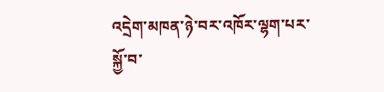འདྲེག་མཁན་ཉེ་བར་འཁོར་ལྷག་པར་སྐྱོ་བ་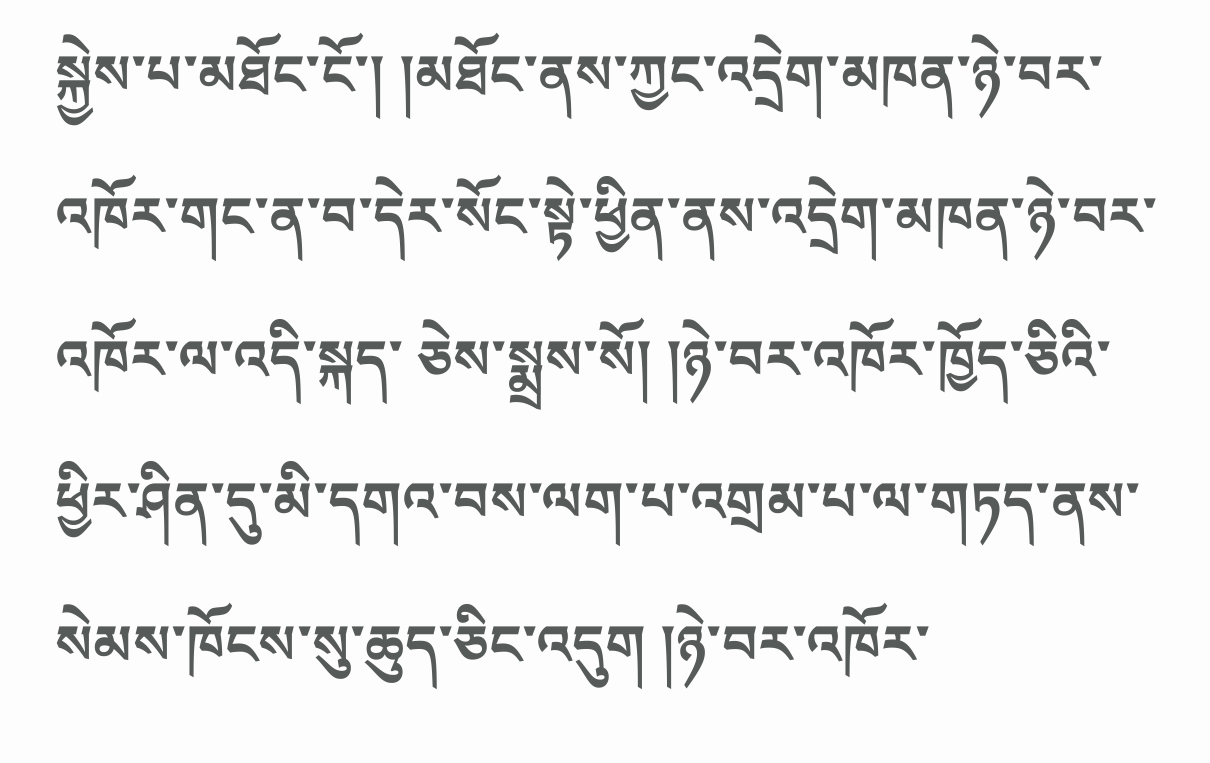སྐྱེས་པ་མཐོང་ངོ་། །མཐོང་ནས་ཀྱང་འདྲེག་མཁན་ཉེ་བར་འཁོར་གང་ན་བ་དེར་སོང་སྟེ་ཕྱིན་ནས་འདྲེག་མཁན་ཉེ་བར་འཁོར་ལ་འདི་སྐད་ ཅེས་སྨྲས་སོ། །ཉེ་བར་འཁོར་ཁྱོད་ཅིའི་ཕྱིར་ཤིན་དུ་མི་དགའ་བས་ལག་པ་འགྲམ་པ་ལ་གཏད་ནས་སེམས་ཁོངས་སུ་ཆུད་ཅིང་འདུག །ཉེ་བར་འཁོར་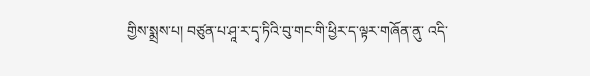གྱིས་སྨྲས་པ། བཙུན་པ་ཤཱ་ར་དྭ་ཏིའི་བུ་གང་གི་ཕྱིར་ད་ལྟར་གཞོན་ནུ་ འདི་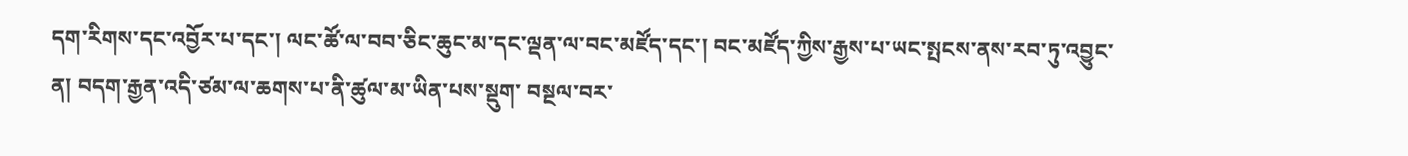དག་རིགས་དང་འབྱོར་པ་དང་། ལང་ཚོ་ལ་བབ་ཅིང་ཆུང་མ་དང་ལྡན་ལ་བང་མཛོད་དང་། བང་མཛོད་ཀྱིས་རྒྱས་པ་ཡང་སྤངས་ནས་རབ་ཏུ་འབྱུང་ན། བདག་རྒྱན་འདི་ཙམ་ལ་ཆགས་པ་ནི་ཚུལ་མ་ཡིན་པས་སྡུག་ བསྔལ་བར་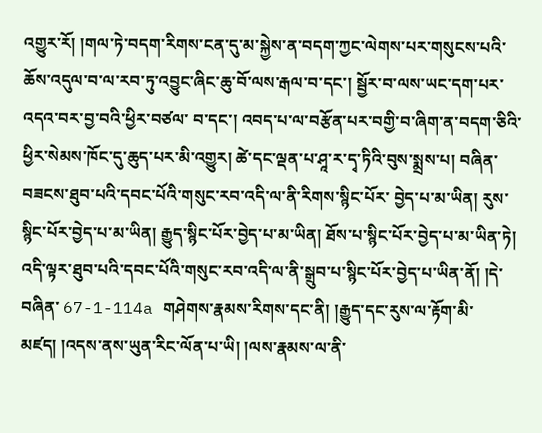འགྱུར་རོ། །གལ་ཏེ་བདག་རིགས་ངན་དུ་མ་སྐྱེས་ན་བདག་ཀྱང་ལེགས་པར་གསུངས་པའི་ཆོས་འདུལ་བ་ལ་རབ་ཏུ་འབྱུང་ཞིང་ཆུ་བོ་ལས་རྒལ་བ་དང་། སྦྱོར་བ་ལས་ཡང་དག་པར་འདའ་བར་བྱ་བའི་ཕྱིར་བཙལ་ བ་དང་། འབད་པ་ལ་བརྩོན་པར་བགྱི་བ་ཞིག་ན་བདག་ཅིའི་ཕྱིར་སེམས་ཁོང་དུ་ཆུད་པར་མི་འགྱུར། ཚེ་དང་ལྡན་པ་ཤཱ་ར་དྭ་ཏིའི་བུས་སྨྲས་པ། བཞིན་བཟངས་ཐུབ་པའི་དབང་པོའི་གསུང་རབ་འདི་ལ་ནི་རིགས་སྙིང་པོར་ བྱེད་པ་མ་ཡིན། རུས་སྙིང་པོར་བྱེད་པ་མ་ཡིན། རྒྱུད་སྙིང་པོར་བྱེད་པ་མ་ཡིན། ཐོས་པ་སྙིང་པོར་བྱེད་པ་མ་ཡིན་ཏེ། འདི་ལྟར་ཐུབ་པའི་དབང་པོའི་གསུང་རབ་འདི་ལ་ནི་སྒྲུབ་པ་སྙིང་པོར་བྱེད་པ་ཡིན་ནོ། །དེ་བཞིན་ 67-1-114a གཤེགས་རྣམས་རིགས་དང་ནི། །རྒྱུད་དང་རུས་ལ་རྟོག་མི་མཛད། །འདས་ནས་ཡུན་རིང་ལོན་པ་ཡི། །ལས་རྣམས་ལ་ནི་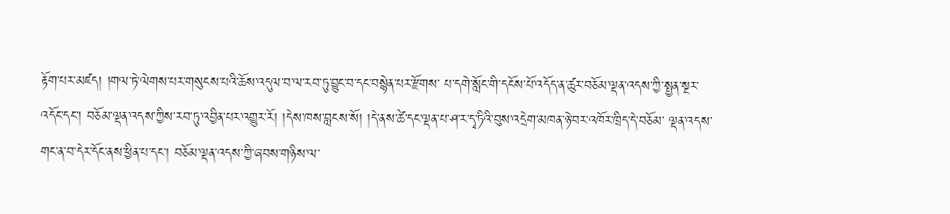རྟོག་པར་མཛད། །གལ་ཏེ་ལེགས་པར་གསུངས་པའི་ཆོས་འདུལ་བ་ལ་རབ་ཏུ་བྱུང་བ་དང་བསྙེན་པར་རྫོགས་ པ་དགེ་སློང་གི་དངོས་པོ་འདོད་ན་ཚུར་བཅོམ་ལྡན་འདས་ཀྱི་སྤྱན་སྔར་འདོང་དང་། བཅོམ་ལྡན་འདས་ཀྱིས་རབ་ཏུ་འབྱིན་པར་འགྱུར་རོ། །དེས་ཁས་བླངས་སོ། །དེ་ནས་ཚེ་དང་ལྡན་པ་ཤ་ར་དྭ་ཏིའི་བུས་འདྲེག་མཁན་ཉེ་བར་འཁོར་ཁྲིད་དེ་བཅོམ་ ལྡན་འདས་གང་ན་བ་དེར་དོང་ནས་ཕྱིན་པ་དང་། བཅོམ་ལྡན་འདས་ཀྱི་ཞབས་གཉིས་ལ་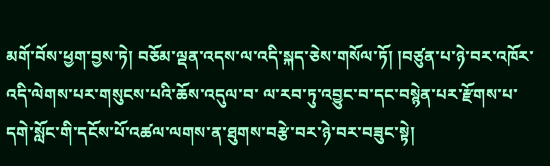མགོ་བོས་ཕྱག་བྱས་ཏེ། བཅོམ་ལྡན་འདས་ལ་འདི་སྐད་ཅེས་གསོལ་ཏོ། །བཙུན་པ་ཉེ་བར་འཁོར་འདི་ལེགས་པར་གསུངས་པའི་ཆོས་འདུལ་བ་ ལ་རབ་ཏུ་འབྱུང་བ་དང་བསྙེན་པར་རྫོགས་པ་དགེ་སློང་གི་དངོས་པོ་འཚལ་ལགས་ན་ཐུགས་བརྩེ་བར་ཉེ་བར་བཟུང་སྟེ།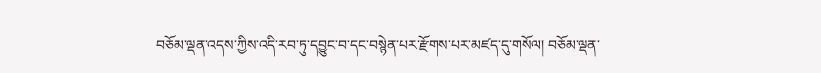བཅོམ་ལྡན་འདས་ཀྱིས་འདི་རབ་ཏུ་དབྱུང་བ་དང་བསྙེན་པར་རྫོགས་པར་མཛད་དུ་གསོལ། བཅོམ་ལྡན་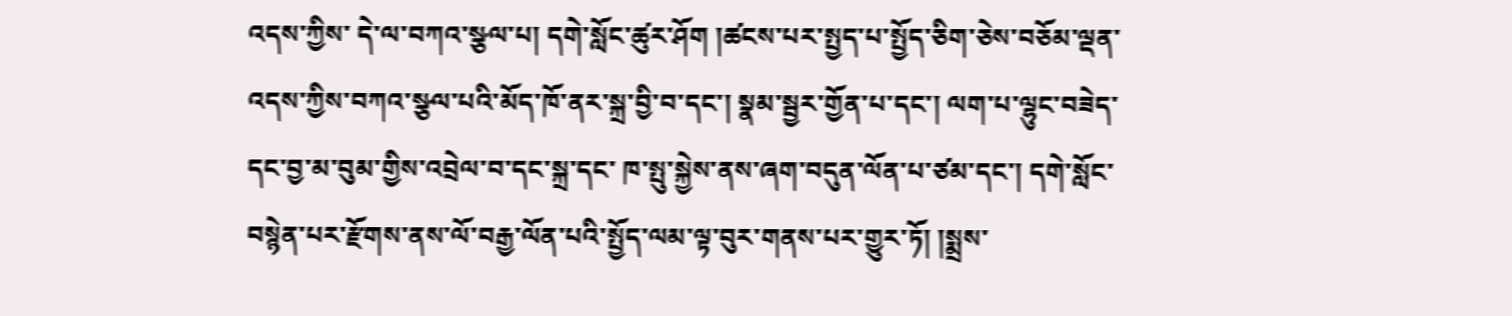འདས་ཀྱིས་ དེ་ལ་བཀའ་སྩལ་པ། དགེ་སློང་ཚུར་ཤོག །ཚངས་པར་སྤྱད་པ་སྤྱོད་ཅིག་ཅེས་བཅོམ་ལྡན་འདས་ཀྱིས་བཀའ་སྩལ་པའི་མོད་ཁོ་ནར་སྐྲ་བྱི་བ་དང་། སྣམ་སྦྱར་གྱོན་པ་དང་། ལག་པ་ལྷུང་བཟེད་དང་བྱ་མ་བུམ་གྱིས་འབྲེལ་བ་དང་སྐྲ་དང་ ཁ་སྤུ་སྐྱེས་ནས་ཞག་བདུན་ལོན་པ་ཙམ་དང་། དགེ་སློང་བསྙེན་པར་རྫོགས་ནས་ལོ་བརྒྱ་ལོན་པའི་སྤྱོད་ལམ་ལྟ་བུར་གནས་པར་གྱུར་ཏོ། །སྨྲས་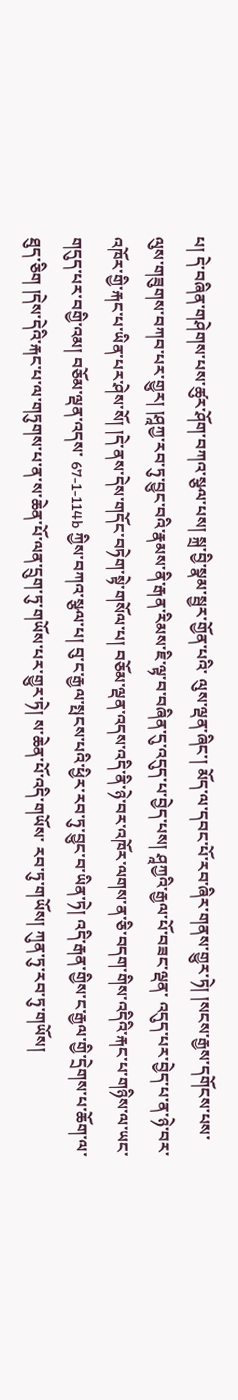པ། དེ་བཞིན་གཤེགས་པས་ཚུར་ཤོག་བཀའ་སྩལ་པས། སྐྲ་བྱི་སྣམ་སྦྱར་གྱོན་པའི་ ལུས་ལྡན་ཞིང་། མོད་ལ་དབང་པོ་རབ་ཞིར་གནས་གྱུར་ཏེ། །སངས་རྒྱས་དགོངས་པས་ལུས་གཟུགས་བཀབ་པར་གྱུར། །ཤཱཀྱ་རབ་ཏུ་བྱུང་བའི་རྣམས་ནི་རྒན་རིམས་ཇི་ལྟ་བ་བཞིན་དུ་འདུད་པ་བྱེད་པས། ཤཱཀྱའི་རྒྱལ་པོ་བཟང་ལྡན་ འདུད་པར་བྱེད་པ་ན་ཉེ་བར་འཁོར་གྱི་རྐང་པ་ཡིན་པར་ཤེས་སོ། །དེ་ནས་དེས་གདོང་བཏེག་སྟེ་གསོལ་པ། བཅོམ་ལྡན་འདས་འདི་ནི་ཉེ་བར་འཁོར་ལགས་ན་ཅི་བདག་གིས་འདིའི་རྐང་པ་གཉིས་ལ་ཡང་གདུད་པར་བགྱི་འམ། བཅོམ་ལྡན་འདས་ 67-1-114b ཀྱིས་བཀའ་སྩལ་པ། བུ་ང་རྒྱལ་སྤངས་པའི་ཕྱིར་རབ་ཏུ་བྱུང་བ་ཡིན་ཏེ། འདི་རྒན་གྱིས་ང་རྒྱལ་གྱི་དྲེགས་པ་ཆོག་ལ་ཐུད་ཅིག །དེས་དེའི་རྐང་པ་ལ་གཏུགས་པ་ན་ས་ཆེན་པོ་ལན་དྲུག་ཏུ་གཡོས་པར་གྱུར་ཏེ། ས་ཆེན་པོ་འདི་གཡོས་ རབ་ཏུ་གཡོས། ཀུན་ཏུ་རབ་ཏུ་གཡོས།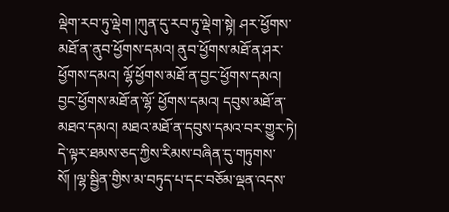ལྡེག་རབ་ཏུ་ལྡེག །ཀུན་དུ་རབ་ཏུ་ལྡེག་སྟེ། ཤར་ཕྱོགས་མཐོ་ན་ནུབ་ཕྱོགས་དམའ། ནུབ་ཕྱོགས་མཐོ་ན་ཤར་ཕྱོགས་དམའ། ལྷོ་ཕྱོགས་མཐོ་ན་བྱང་ཕྱོགས་དམའ། བྱང་ཕྱོགས་མཐོ་ན་ལྷོ་ ཕྱོགས་དམའ། དབུས་མཐོ་ན་མཐའ་དམའ། མཐའ་མཐོ་ན་དབུས་དམའ་བར་གྱུར་ཏེ། དེ་ལྟར་ཐམས་ཅད་ཀྱིས་རིམས་བཞིན་དུ་གཏུགས་སོ། །ལྷ་སྦྱིན་གྱིས་མ་བཏུད་པ་དང་བཅོམ་ལྡན་འདས་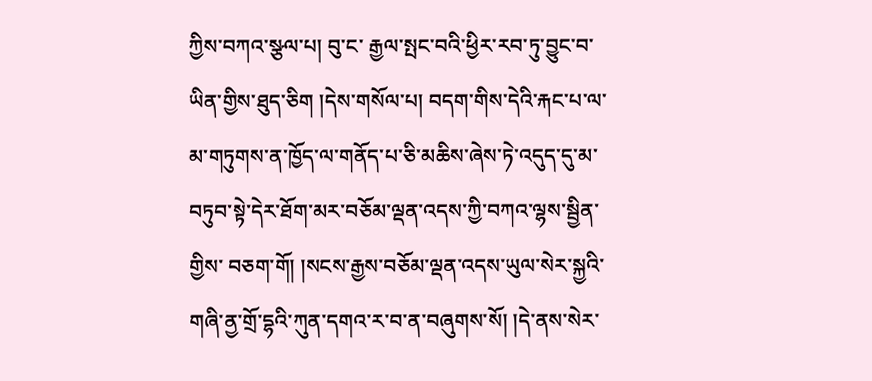ཀྱིས་བཀའ་སྩལ་པ། བུ་ང་ རྒྱལ་སྤང་བའི་ཕྱིར་རབ་ཏུ་བྱུང་བ་ཡིན་གྱིས་ཐུད་ཅིག །དེས་གསོལ་པ། བདག་གིས་དེའི་རྐང་པ་ལ་མ་གཏུགས་ན་ཁྱོད་ལ་གནོད་པ་ཅི་མཆིས་ཞེས་ཏེ་འདུད་དུ་མ་བཏུབ་སྟེ་དེར་ཐོག་མར་བཅོམ་ལྡན་འདས་ཀྱི་བཀའ་ལྷས་སྦྱིན་གྱིས་ བཅག་གོ། །སངས་རྒྱས་བཅོམ་ལྡན་འདས་ཡུལ་སེར་སྐྱའི་གཞི་ནྱ་གྲོ་དྷའི་ཀུན་དགའ་ར་བ་ན་བཞུགས་སོ། །དེ་ནས་སེར་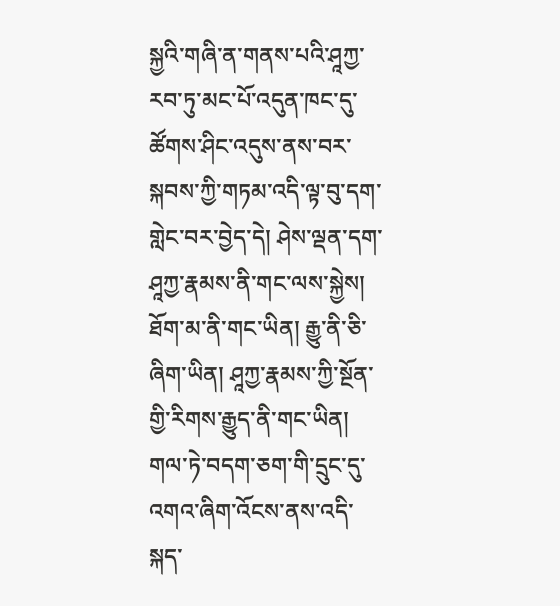སྐྱའི་གཞི་ན་གནས་པའི་ཤཱཀྱ་རབ་ཏུ་མང་པོ་འདུན་ཁང་དུ་ཚོགས་ཤིང་འདུས་ནས་བར་སྐབས་ཀྱི་གཏམ་འདི་ལྟ་བུ་དག་ གླེང་བར་བྱེད་དེ། ཤེས་ལྡན་དག་ཤཱཀྱ་རྣམས་ནི་གང་ལས་སྐྱེས། ཐོག་མ་ནི་གང་ཡིན། རྒྱུ་ནི་ཅི་ཞིག་ཡིན། ཤཱཀྱ་རྣམས་ཀྱི་སྔོན་གྱི་རིགས་རྒྱུད་ནི་གང་ཡིན། གལ་ཏེ་བདག་ཅག་གི་དྲུང་དུ་འགའ་ཞིག་འོངས་ནས་འདི་སྐད་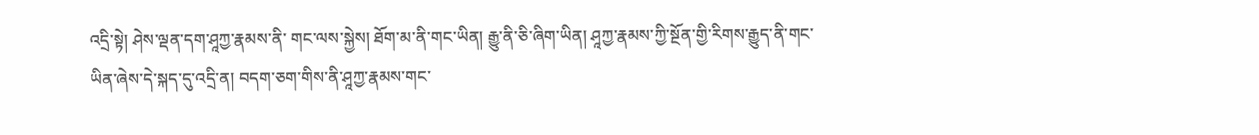འདྲི་སྟེ། ཤེས་ལྡན་དག་ཤཱཀྱ་རྣམས་ནི་ གང་ལས་སྐྱེས། ཐོག་མ་ནི་གང་ཡིན། རྒྱུ་ནི་ཅི་ཞིག་ཡིན། ཤཱཀྱ་རྣམས་ཀྱི་སྔོན་གྱི་རིགས་རྒྱུད་ནི་གང་ཡིན་ཞེས་དེ་སྐད་དུ་འདྲི་ན། བདག་ཅག་གིས་ནི་ཤཱཀྱ་རྣམས་གང་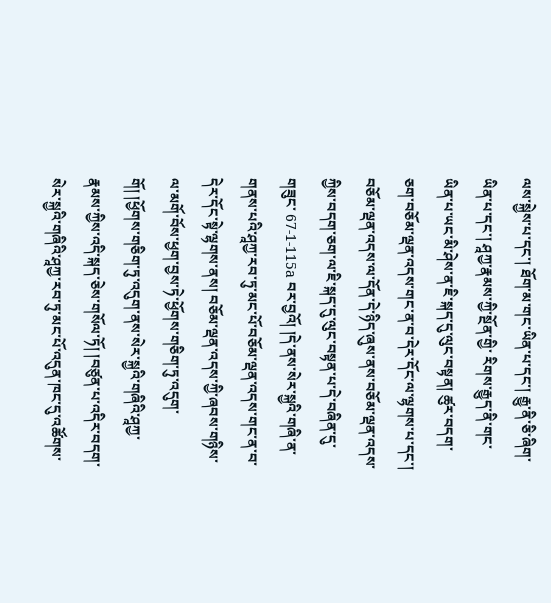ལས་སྐྱེས་པ་དང་། ཐོག་མ་གང་ཡིན་པ་དང་། རྒྱུ་ནི་ཅི་ཞིག་ཡིན་པ་དང་། ཤཱཀྱ་རྣམས་ཀྱི་སྔོན་གྱི་ རིགས་རྒྱུད་ནི་གང་ཡིན་པ་ཡང་མི་ཤེས་ན་ཇི་སྐད་དུ་ལུང་བསྟན། ཚུར་བདག་ཅག་བཅོམ་ལྡན་འདས་གང་ན་བ་དེར་དོང་ལ་ལྷགས་པ་དང་། བཅོམ་ལྡན་འདས་ལ་དོན་དེ་ཉིད་ཞུས་ནས་བཅོམ་ལྡན་འདས་ཀྱིས་བདག་ཅག་ལ་ཇི་སྐད་དུ་ལུང་བསྟན་པ་དེ་བཞིན་དུ་གཟུང་ 67-1-115a བར་བྱའོ། །དེ་ནས་སེར་སྐྱའི་གཞི་ན་གནས་པའི་ཤཱཀྱ་རབ་ཏུ་མང་པོ་བཅོམ་ལྡན་འདས་གང་ན་བ་དེར་དོང་སྟེ་ལྷགས་ནས། བཅོམ་ལྡན་འདས་ཀྱི་ཞབས་གཉིས་ལ་མགོ་བོས་ཕྱག་བྱས་ཏེ་ཕྱོགས་གཅིག་ཏུ་འདུག་ གོ། །ཕྱོགས་གཅིག་ཏུ་འདུག་ནས་སེར་སྐྱའི་གཞིའི་ཤཱཀྱ་རྣམས་ཀྱིས་འདི་སྐད་ཅེས་གསོལ་ཏོ། །བཙུན་པ་འདིར་བདག་སེར་སྐྱའི་གཞིའི་ཤཱཀྱ་རབ་ཏུ་མང་པོ་འདུན་ཁང་དུ་འཚོགས་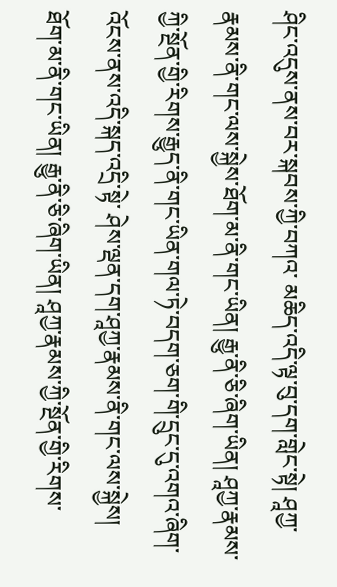ཤིང་འདུས་ནས་བར་སྐབས་ཀྱི་བཀའ་ མཆིད་འདི་ལྟ་བུ་དག་གླེང་སྟེ། ཤཱཀྱ་རྣམས་ནི་གང་ལས་སྐྱེས་ཐོག་མ་ནི་གང་ཡིན། རྒྱུ་ནི་ཅི་ཞིག་ཡིན། ཤཱཀྱ་རྣམས་ཀྱི་སྔོན་གྱི་རིགས་རྒྱུད་ནི་གང་ཡིན་གལ་ཏེ་བདག་ཅག་གི་དྲུང་དུ་འགའ་ཞིག་འོངས་ནས་འདི་སྐད་འདྲི་སྟེ་ ཤེས་ལྡན་དག་ཤཱཀྱ་རྣམས་ནི་གང་ལས་སྐྱེས། ཐོག་མ་ནི་གང་ཡིན། རྒྱུ་ནི་ཅི་ཞིག་ཡིན། ཤཱཀྱ་རྣམས་ཀྱི་སྔོན་གྱི་རིགས་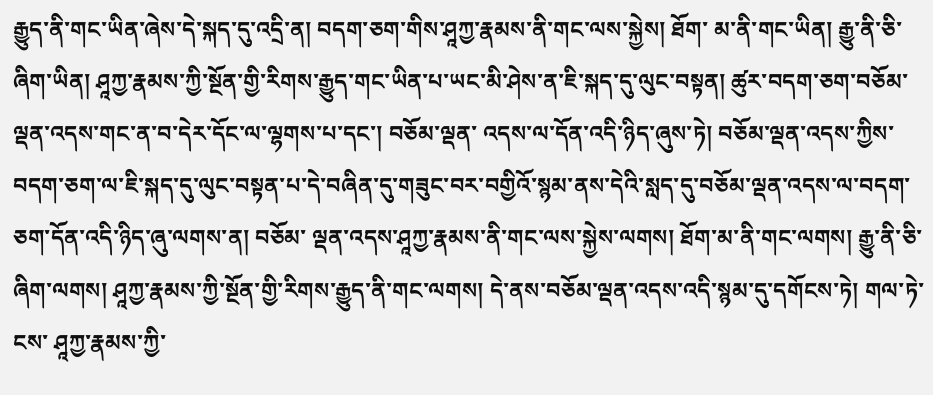རྒྱུད་ནི་གང་ཡིན་ཞེས་དེ་སྐད་དུ་འདྲི་ན། བདག་ཅག་གིས་ཤཱཀྱ་རྣམས་ནི་གང་ལས་སྐྱེས། ཐོག་ མ་ནི་གང་ཡིན། རྒྱུ་ནི་ཅི་ཞིག་ཡིན། ཤཱཀྱ་རྣམས་ཀྱི་སྔོན་གྱི་རིགས་རྒྱུད་གང་ཡིན་པ་ཡང་མི་ཤེས་ན་ཇི་སྐད་དུ་ལུང་བསྟན། ཚུར་བདག་ཅག་བཅོམ་ལྡན་འདས་གང་ན་བ་དེར་དོང་ལ་ལྷགས་པ་དང་། བཅོམ་ལྡན་ འདས་ལ་དོན་འདི་ཉིད་ཞུས་ཏེ། བཅོམ་ལྡན་འདས་ཀྱིས་བདག་ཅག་ལ་ཇི་སྐད་དུ་ལུང་བསྟན་པ་དེ་བཞིན་དུ་གཟུང་བར་བགྱིའོ་སྙམ་ནས་དེའི་སླད་དུ་བཅོམ་ལྡན་འདས་ལ་བདག་ཅག་དོན་འདི་ཉིད་ཞུ་ལགས་ན། བཅོམ་ ལྡན་འདས་ཤཱཀྱ་རྣམས་ནི་གང་ལས་སྐྱེས་ལགས། ཐོག་མ་ནི་གང་ལགས། རྒྱུ་ནི་ཅི་ཞིག་ལགས། ཤཱཀྱ་རྣམས་ཀྱི་སྔོན་གྱི་རིགས་རྒྱུད་ནི་གང་ལགས། དེ་ནས་བཅོམ་ལྡན་འདས་འདི་སྙམ་དུ་དགོངས་ཏེ། གལ་ཏེ་ངས་ ཤཱཀྱ་རྣམས་ཀྱི་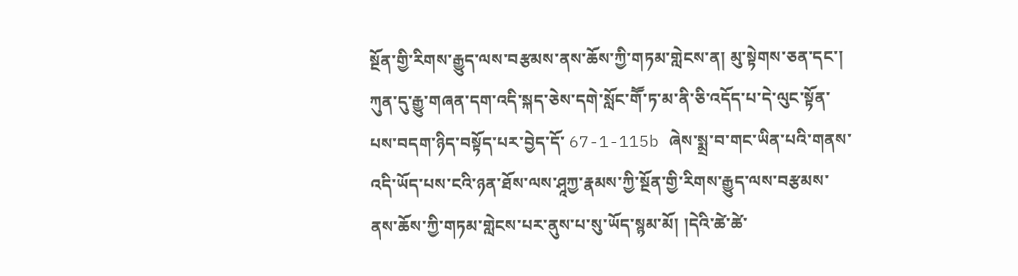སྔོན་གྱི་རིགས་རྒྱུད་ལས་བརྩམས་ནས་ཆོས་ཀྱི་གཏམ་གླེངས་ན། མུ་སྟེགས་ཅན་དང་། ཀུན་དུ་རྒྱུ་གཞན་དག་འདི་སྐད་ཅེས་དགེ་སློང་གཽ་ཏ་མ་ནི་ཅི་འདོད་པ་དེ་ལུང་སྟོན་པས་བདག་ཉིད་བསྟོད་པར་བྱེད་དོ་ 67-1-115b ཞེས་སྨྲ་བ་གང་ཡིན་པའི་གནས་འདི་ཡོད་པས་ངའི་ཉན་ཐོས་ལས་ཤཱཀྱ་རྣམས་ཀྱི་སྔོན་གྱི་རིགས་རྒྱུད་ལས་བརྩམས་ནས་ཆོས་ཀྱི་གཏམ་གླེངས་པར་ནུས་པ་སུ་ཡོད་སྙམ་མོ། །དེའི་ཚེ་ཚེ་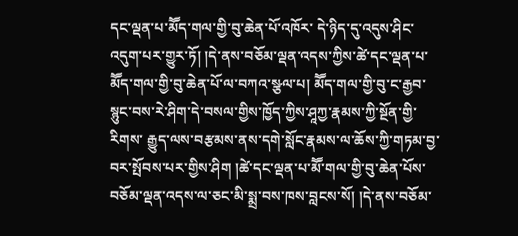དང་ལྡན་པ་མཽད་གལ་གྱི་བུ་ཆེན་པོ་འཁོར་ དེ་ཉིད་དུ་འདུས་ཤིང་འདུག་པར་གྱུར་ཏོ། །དེ་ནས་བཅོམ་ལྡན་འདས་ཀྱིས་ཚེ་དང་ལྡན་པ་མཽད་གལ་གྱི་བུ་ཆེན་པོ་ལ་བཀའ་སྩལ་པ། མཽད་གལ་གྱི་བུ་ང་རྒྱབ་སྙུང་བས་རེ་ཤིག་དེ་བསལ་གྱིས་ཁྱོད་ཀྱིས་ཤཱཀྱ་རྣམས་ཀྱི་སྔོན་གྱི་རིགས་ རྒྱུད་ལས་བརྩམས་ནས་དགེ་སློང་རྣམས་ལ་ཆོས་ཀྱི་གཏམ་བྱ་བར་སྤོབས་པར་གྱིས་ཤིག །ཚེ་དང་ལྡན་པ་མཽ་གལ་གྱི་བུ་ཆེན་པོས་བཅོམ་ལྡན་འདས་ལ་ཅང་མི་སྨྲ་བས་ཁས་བླངས་སོ། །དེ་ནས་བཅོམ་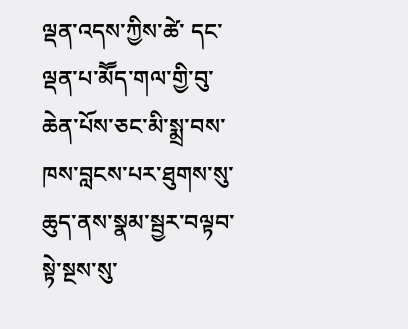ལྡན་འདས་ཀྱིས་ཚེ་ དང་ལྡན་པ་མཽད་གལ་གྱི་བུ་ཆེན་པོས་ཅང་མི་སྨྲ་བས་ཁས་བླངས་པར་ཐུགས་སུ་ཆུད་ནས་སྣམ་སྦྱར་བལྟབ་སྟེ་སྔས་སུ་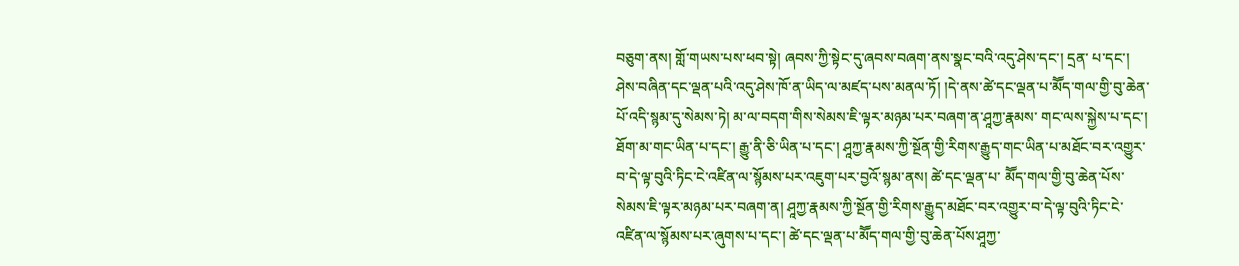བཅུག་ནས། གློ་གཡས་པས་ཕབ་སྟེ། ཞབས་ཀྱི་སྟེང་དུ་ཞབས་བཞག་ནས་སྣང་བའི་འདུ་ཤེས་དང་། དྲན་ པ་དང་། ཤེས་བཞིན་དང་ལྡན་པའི་འདུ་ཤེས་ཁོ་ན་ཡིད་ལ་མཛད་པས་མནལ་ཏོ། །དེ་ནས་ཚེ་དང་ལྡན་པ་མཽད་གལ་གྱི་བུ་ཆེན་པོ་འདི་སྙམ་དུ་སེམས་ཏེ། མ་ལ་བདག་གིས་སེམས་ཇི་ལྟར་མཉམ་པར་བཞག་ན་ཤཱཀྱ་རྣམས་ གང་ལས་སྐྱེས་པ་དང་། ཐོག་མ་གང་ཡིན་པ་དང་། རྒྱུ་ནི་ཅི་ཡིན་པ་དང་། ཤཱཀྱ་རྣམས་ཀྱི་སྔོན་གྱི་རིགས་རྒྱུད་གང་ཡིན་པ་མཐོང་བར་འགྱུར་བ་དེ་ལྟ་བུའི་ཏིང་ངེ་འཛིན་ལ་སྙོམས་པར་འཇུག་པར་བྱའོ་སྙམ་ནས། ཚེ་དང་ལྡན་པ་ མཽད་གལ་གྱི་བུ་ཆེན་པོས་སེམས་ཇི་ལྟར་མཉམ་པར་བཞག་ན། ཤཱཀྱ་རྣམས་ཀྱི་སྔོན་གྱི་རིགས་རྒྱུད་མཐོང་བར་འགྱུར་བ་དེ་ལྟ་བུའི་ཏིང་ངེ་འཛིན་ལ་སྙོམས་པར་ཞུགས་པ་དང་། ཚེ་དང་ལྡན་པ་མཽད་གལ་གྱི་བུ་ཆེན་པོས་ཤཱཀྱ་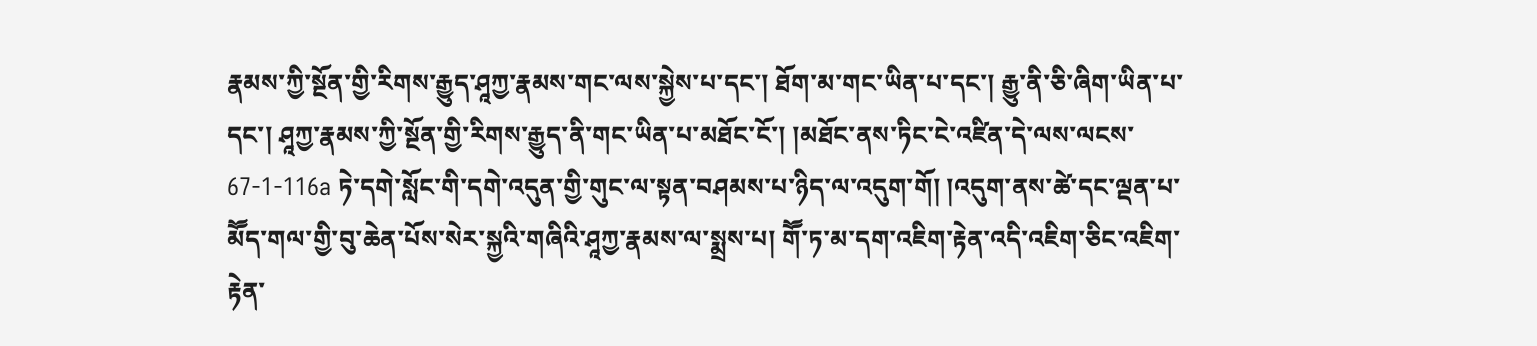རྣམས་ཀྱི་སྔོན་གྱི་རིགས་རྒྱུད་ཤཱཀྱ་རྣམས་གང་ལས་སྐྱེས་པ་དང་། ཐོག་མ་གང་ཡིན་པ་དང་། རྒྱུ་ནི་ཅི་ཞིག་ཡིན་པ་དང་། ཤཱཀྱ་རྣམས་ཀྱི་སྔོན་གྱི་རིགས་རྒྱུད་ནི་གང་ཡིན་པ་མཐོང་ངོ་། །མཐོང་ནས་ཏིང་ངེ་འཛིན་དེ་ལས་ལངས་ 67-1-116a ཏེ་དགེ་སློང་གི་དགེ་འདུན་གྱི་གུང་ལ་སྟན་བཤམས་པ་ཉིད་ལ་འདུག་གོ། །འདུག་ནས་ཚེ་དང་ལྡན་པ་མཽད་གལ་གྱི་བུ་ཆེན་པོས་སེར་སྐྱའི་གཞིའི་ཤཱཀྱ་རྣམས་ལ་སྨྲས་པ། གཽ་ཏ་མ་དག་འཇིག་རྟེན་འདི་འཇིག་ཅིང་འཇིག་རྟེན་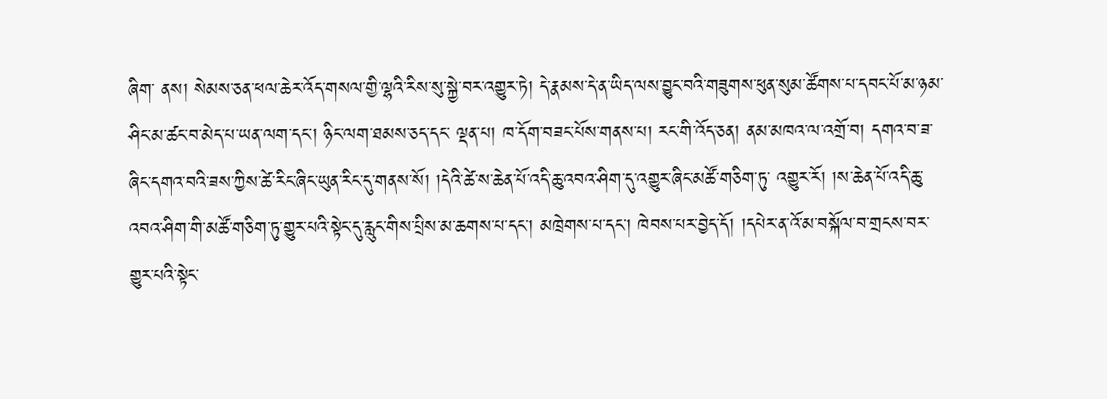ཞིག་ ནས། སེམས་ཅན་ཕལ་ཆེར་འོད་གསལ་གྱི་ལྷའི་རིས་སུ་སྐྱེ་བར་འགྱུར་ཏེ། དེ་རྣམས་དེ་ན་ཡིད་ལས་བྱུང་བའི་གཟུགས་ཕུན་སུམ་ཚོགས་པ་དབང་པོ་མ་ཉམ་ཤིང་མ་ཚང་བ་མེད་པ་ཡན་ལག་དང་། ཉིང་ལག་ཐམས་ཅད་དང་ ལྡན་པ། ཁ་དོག་བཟང་པོས་གནས་པ། རང་གི་འོད་ཅན། ནམ་མཁའ་ལ་འགྲོ་བ། དགའ་བ་ཟ་ཞིང་དགའ་བའི་ཟས་ཀྱིས་ཚེ་རིང་ཞིང་ཡུན་རིང་དུ་གནས་སོ། །དེའི་ཚེ་ས་ཆེན་པོ་འདི་ཆུ་འབའ་ཤིག་དུ་འགྱུར་ཞིང་མཚོ་གཅིག་ཏུ་ འགྱུར་རོ། །ས་ཆེན་པོ་འདི་ཆུ་འབའ་ཤིག་གི་མཚོ་གཅིག་ཏུ་གྱུར་པའི་སྟེང་དུ་རླུང་གིས་པྲིས་མ་ཆགས་པ་དང་། མཁྲེགས་པ་དང་། ཁེབས་པར་བྱེད་དོ། །དཔེར་ན་འོ་མ་བསྐོལ་བ་གྲངས་བར་གྱུར་པའི་སྟེང་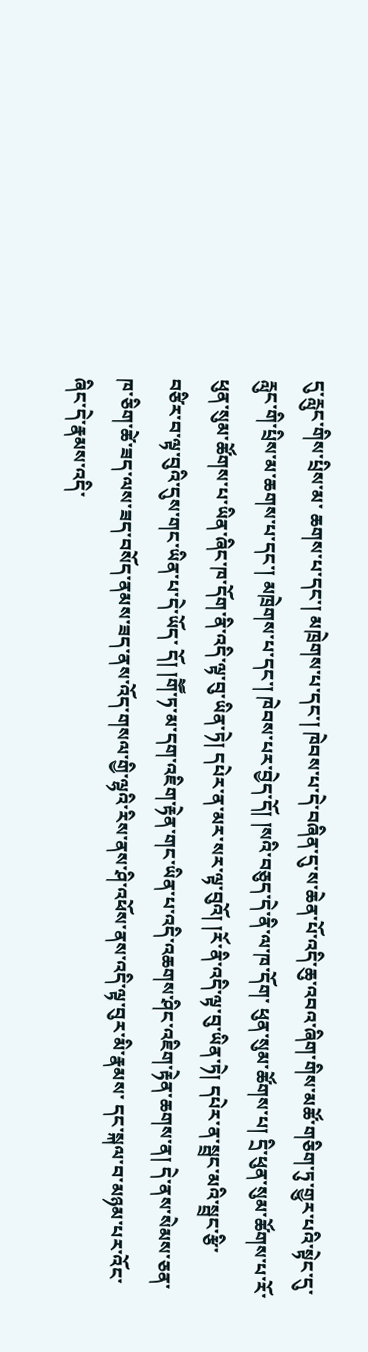དུ་རླུང་གིས་པྲིས་མ་ ཆགས་པ་དང་། མཁྲེགས་པ་དང་། ཁེབས་པ་དེ་བཞིན་དུ་ས་ཆེན་པོ་འདི་ཆུ་འབའ་ཞིག་གིས་མཚོ་གཅིག་ཏུ་གྱུར་པའི་སྟེང་དུ་རླུང་གི་པྲིས་མ་ཆགས་པ་དང་། མཁྲེགས་པ་དང་། ཁེབས་པར་བྱེད་དོ། །སའི་བཅུད་དེ་ནི་ལ་ཁ་དོག་ ཕུན་སུམ་ཚོགས་པ། དྲི་ཕུན་སུམ་ཚོགས་པ་རོ་ཕུན་སུམ་ཚོགས་པ་ཡིན་ཞིང་ཁ་དོག་ནི་འདི་ལྟ་བུ་ཡིན་ཏེ། དཔེར་ན་མར་སར་ལྟ་བུའོ། །རོ་ནི་འདི་ལྟ་བུ་ཡིན་ཏེ། དཔེར་ན་སྦྲང་མའི་སྦྲང་རྩི་བཙིར་བ་ལྟ་བུའི་དུས་གང་ཡིན་པ་དེ་ཡོད་ དོ། །གཽ་ཏ་མ་དག་འཇིག་རྟེན་གང་ཡིན་པ་འདི་འཆགས་ཤིང་འཇིག་རྟེན་ཆགས་ན། དེ་ནས་སེམས་ཅན་ཁ་ཅིག་ཚེ་ཟད་ལས་ཟད་བསོད་ནམས་ཟད་ནས་འོད་གསལ་གྱི་ལྷའི་རིས་ནས་ཤི་འཕོས་ནས་འདི་ལྟ་བུར་མི་རྣམས་ དང་སྐལ་བ་མཉམ་པར་འོང་ཞིང་དེ་རྣམས་འདི་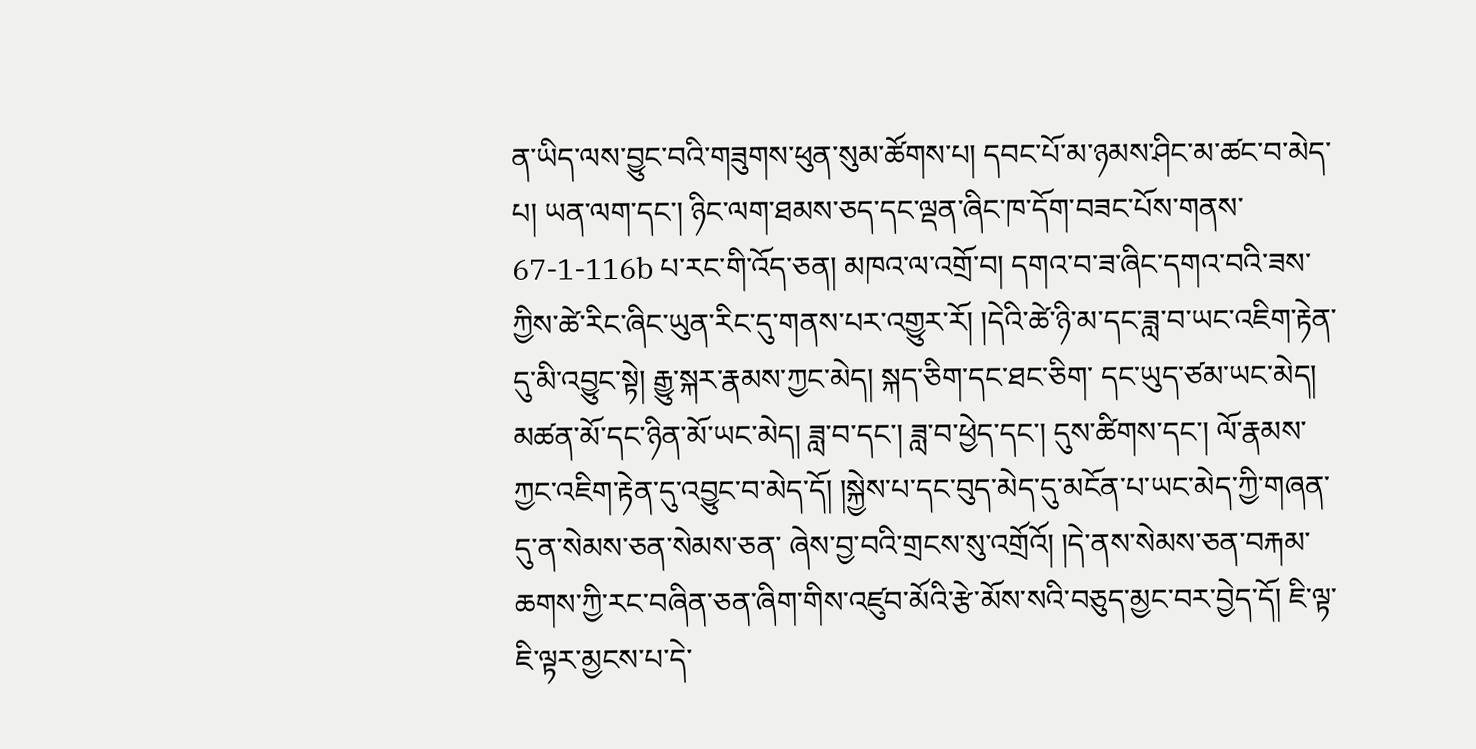ན་ཡིད་ལས་བྱུང་བའི་གཟུགས་ཕུན་སུམ་ཚོགས་པ། དབང་པོ་མ་ཉམས་ཤིང་མ་ཚང་བ་མེད་པ། ཡན་ལག་དང་། ཉིང་ལག་ཐམས་ཅད་དང་ལྡན་ཞིང་ཁ་དོག་བཟང་པོས་གནས་ 67-1-116b པ་རང་གི་འོད་ཅན། མཁའ་ལ་འགྲོ་བ། དགའ་བ་ཟ་ཞིང་དགའ་བའི་ཟས་ཀྱིས་ཚེ་རིང་ཞིང་ཡུན་རིང་དུ་གནས་པར་འགྱུར་རོ། །དེའི་ཚེ་ཉི་མ་དང་ཟླ་བ་ཡང་འཇིག་རྟེན་དུ་མི་འབྱུང་སྟེ། རྒྱུ་སྐར་རྣམས་ཀྱང་མེད། སྐད་ཅིག་དང་ཐང་ཅིག་ དང་ཡུད་ཙམ་ཡང་མེད། མཚན་མོ་དང་ཉིན་མོ་ཡང་མེད། ཟླ་བ་དང་། ཟླ་བ་ཕྱེད་དང་། དུས་ཚིགས་དང་། ལོ་རྣམས་ཀྱང་འཇིག་རྟེན་དུ་འབྱུང་བ་མེད་དོ། །སྐྱེས་པ་དང་བུད་མེད་དུ་མངོན་པ་ཡང་མེད་ཀྱི་གཞན་དུ་ན་སེམས་ཅན་སེམས་ཅན་ ཞེས་བྱ་བའི་གྲངས་སུ་འགྲོའོ། །དེ་ནས་སེམས་ཅན་བརྐམ་ཆགས་ཀྱི་རང་བཞིན་ཅན་ཞིག་གིས་འཛུབ་མོའི་རྩེ་མོས་སའི་བཅུད་མྱང་བར་བྱེད་དོ། ཇི་ལྟ་ཇི་ལྟར་མྱངས་པ་དེ་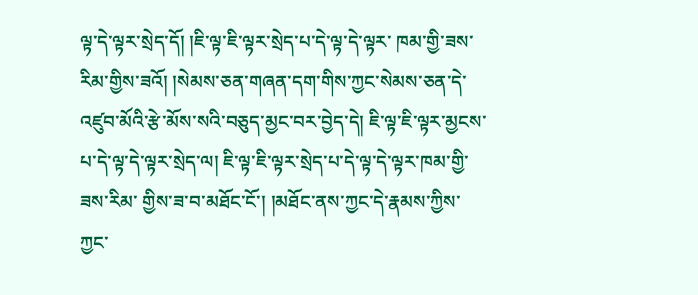ལྟ་དེ་ལྟར་སྲེད་དོ། །ཇི་ལྟ་ཇི་ལྟར་སྲེད་པ་དེ་ལྟ་དེ་ལྟར་ ཁམ་གྱི་ཟས་རིམ་གྱིས་ཟའོ། །སེམས་ཅན་གཞན་དག་གིས་ཀྱང་སེམས་ཅན་དེ་འཛུབ་མོའི་རྩེ་མོས་སའི་བཅུད་མྱང་བར་བྱེད་དེ། ཇི་ལྟ་ཇི་ལྟར་མྱངས་པ་དེ་ལྟ་དེ་ལྟར་སྲེད་ལ། ཇི་ལྟ་ཇི་ལྟར་སྲེད་པ་དེ་ལྟ་དེ་ལྟར་ཁམ་གྱི་ཟས་རིམ་ གྱིས་ཟ་བ་མཐོང་ངོ་། །མཐོང་ནས་ཀྱང་དེ་རྣམས་ཀྱིས་ཀྱང་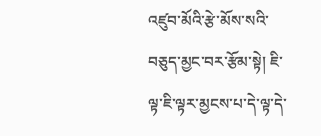འཛུབ་མོའི་རྩེ་མོས་སའི་བཅུད་མྱང་བར་རྩོམ་སྟེ། ཇི་ལྟ་ཇི་ལྟར་མྱངས་པ་དེ་ལྟ་དེ་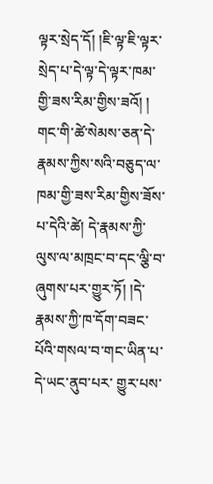ལྟར་སྲེད་དོ། །ཇི་ལྟ་ཇི་ལྟར་སྲེད་པ་དེ་ལྟ་དེ་ལྟར་ཁམ་གྱི་ཟས་རིམ་གྱིས་ཟའོ། ། གང་གི་ཚེ་སེམས་ཅན་དེ་རྣམས་ཀྱིས་སའི་བཅུད་ལ་ཁམ་གྱི་ཟས་རིམ་གྱིས་ཟོས་པ་དེའི་ཚེ། དེ་རྣམས་ཀྱི་ལུས་ལ་མཁྲང་བ་དང་ལྕི་བ་ཞུགས་པར་གྱུར་ཏོ། །དེ་རྣམས་ཀྱི་ཁ་དོག་བཟང་པོའི་གསལ་བ་གང་ཡིན་པ་དེ་ཡང་ནུབ་པར་ གྱུར་པས་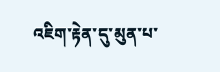འཇིག་རྟེན་དུ་མུན་པ་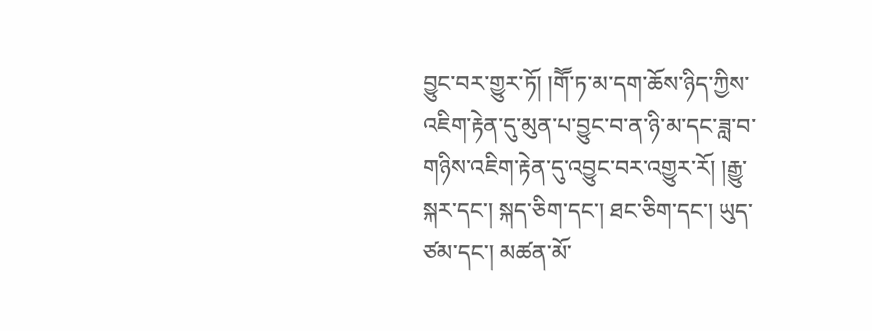བྱུང་བར་གྱུར་ཏོ། །གཽ་ཏ་མ་དག་ཆོས་ཉིད་ཀྱིས་འཇིག་རྟེན་དུ་མུན་པ་བྱུང་བ་ན་ཉི་མ་དང་ཟླ་བ་གཉིས་འཇིག་རྟེན་དུ་འབྱུང་བར་འགྱུར་རོ། །རྒྱུ་སྐར་དང་། སྐད་ཅིག་དང་། ཐང་ཅིག་དང་། ཡུད་ཙམ་དང་། མཚན་མོ་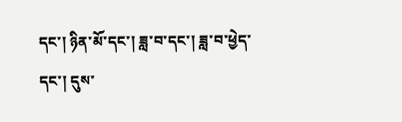དང་། ཉིན་མོ་དང་། ཟླ་བ་དང་། ཟླ་བ་ཕྱེད་དང་། དུས་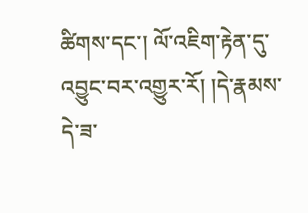ཚིགས་དང་། ལོ་འཇིག་རྟེན་དུ་འབྱུང་བར་འགྱུར་རོ། །དེ་རྣམས་དེ་ཟ་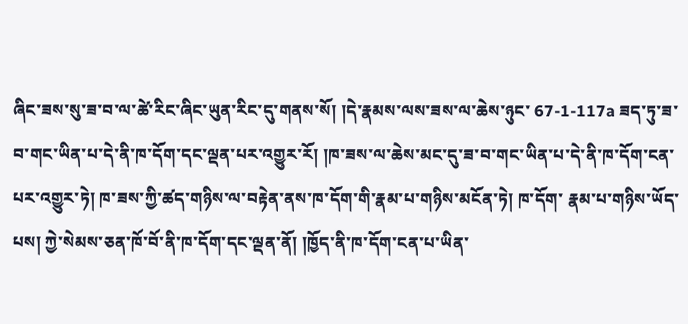ཞིང་ཟས་སུ་ཟ་བ་ལ་ཚེ་རིང་ཞིང་ཡུན་རིང་དུ་གནས་སོ། །དེ་རྣམས་ལས་ཟས་ལ་ཆེས་ཉུང་ 67-1-117a ཟད་ཏུ་ཟ་བ་གང་ཡིན་པ་དེ་ནི་ཁ་དོག་དང་ལྡན་པར་འགྱུར་རོ། །ཁ་ཟས་ལ་ཆེས་མང་དུ་ཟ་བ་གང་ཡིན་པ་དེ་ནི་ཁ་དོག་ངན་པར་འགྱུར་ཏེ། ཁ་ཟས་ཀྱི་ཚད་གཉིས་ལ་བརྟེན་ནས་ཁ་དོག་གི་རྣམ་པ་གཉིས་མངོན་ཏེ། ཁ་དོག་ རྣམ་པ་གཉིས་ཡོད་པས། ཀྱེ་སེམས་ཅན་ཁོ་བོ་ནི་ཁ་དོག་དང་ལྡན་ནོ། །ཁྱོད་ནི་ཁ་དོག་ངན་པ་ཡིན་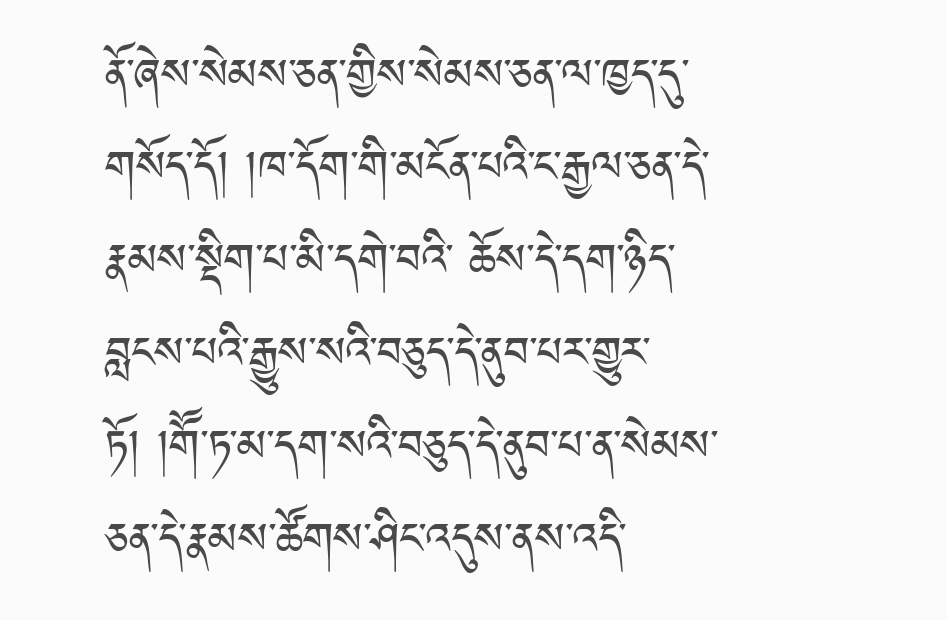ནོ་ཞེས་སེམས་ཅན་གྱིས་སེམས་ཅན་ལ་ཁྱད་དུ་གསོད་དོ། །ཁ་དོག་གི་མངོན་པའི་ང་རྒྱལ་ཅན་དེ་རྣམས་སྡིག་པ་མི་དགེ་བའི་ ཆོས་དེ་དག་ཉིད་བླངས་པའི་རྒྱུས་སའི་བཅུད་དེ་ནུབ་པར་གྱུར་ཏོ། །གཽ་ཏ་མ་དག་སའི་བཅུད་དེ་ནུབ་པ་ན་སེམས་ཅན་དེ་རྣམས་ཚོགས་ཤིང་འདུས་ནས་འདི་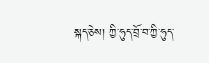སྐད་ཅེས། ཀྱི་ཧུད་བྲོ་བ་ཀྱི་ཧུད་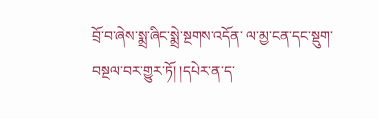བྲོ་བ་ཞེས་སྨྲ་ཞིང་སྨྲེ་སྔགས་འདོན་ ལ་མྱ་ངན་དང་སྡུག་བསྔལ་བར་གྱུར་ཏོ། །དཔེར་ན་ད་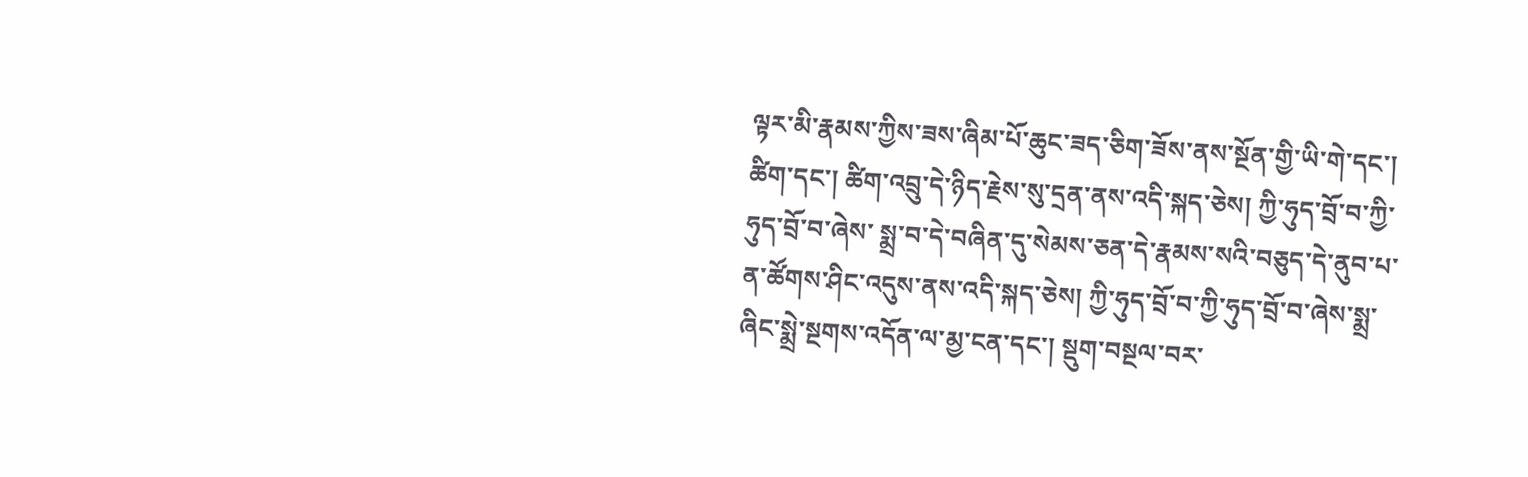ལྟར་མི་རྣམས་ཀྱིས་ཟས་ཞིམ་པོ་ཆུང་ཟད་ཅིག་ཟོས་ནས་སྔོན་གྱི་ཡི་གེ་དང་། ཚིག་དང་། ཚིག་འབྲུ་དེ་ཉིད་རྗེས་སུ་དྲན་ནས་འདི་སྐད་ཅེས། ཀྱི་ཧུད་བྲོ་བ་ཀྱི་ཧུད་བྲོ་བ་ཞེས་ སྨྲ་བ་དེ་བཞིན་དུ་སེམས་ཅན་དེ་རྣམས་སའི་བཅུད་དེ་ནུབ་པ་ན་ཚོགས་ཤིང་འདུས་ནས་འདི་སྐད་ཅེས། ཀྱི་ཧུད་བྲོ་བ་ཀྱི་ཧུད་བྲོ་བ་ཞེས་སྨྲ་ཞིང་སྨྲེ་སྔགས་འདོན་ལ་མྱ་ངན་དང་། སྡུག་བསྔལ་བར་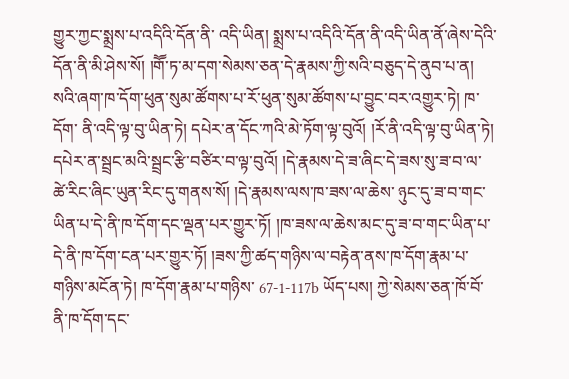གྱུར་ཀྱང་སྨྲས་པ་འདིའི་དོན་ནི་ འདི་ཡིན། སྨྲས་པ་འདིའི་དོན་ནི་འདི་ཡིན་ནོ་ཞེས་དེའི་དོན་ནི་མི་ཤེས་སོ། །གཽ་ཏ་མ་དག་སེམས་ཅན་དེ་རྣམས་ཀྱི་སའི་བཅུད་དེ་ནུབ་པ་ན། སའི་ཞག་ཁ་དོག་ཕུན་སུམ་ཚོགས་པ་རོ་ཕུན་སུམ་ཚོགས་པ་བྱུང་བར་འགྱུར་ཏེ། ཁ་དོག་ ནི་འདི་ལྟ་བུ་ཡིན་ཏེ། དཔེར་ན་དོང་ཀའི་མེ་ཏོག་ལྟ་བུའོ། །རོ་ནི་འདི་ལྟ་བུ་ཡིན་ཏེ། དཔེར་ན་སྦྲང་མའི་སྦྲང་རྩི་བཙིར་བ་ལྟ་བུའོ། །དེ་རྣམས་དེ་ཟ་ཞིང་དེ་ཟས་སུ་ཟ་བ་ལ་ཚེ་རིང་ཞིང་ཡུན་རིང་དུ་གནས་སོ། །དེ་རྣམས་ལས་ཁ་ཟས་ལ་ཆེས་ ཉུང་དུ་ཟ་བ་གང་ཡིན་པ་དེ་ནི་ཁ་དོག་དང་ལྡན་པར་གྱུར་ཏོ། །ཁ་ཟས་ལ་ཆེས་མང་དུ་ཟ་བ་གང་ཡིན་པ་དེ་ནི་ཁ་དོག་ངན་པར་གྱུར་ཏོ། །ཟས་ཀྱི་ཚད་གཉིས་ལ་བརྟེན་ནས་ཁ་དོག་རྣམ་པ་གཉིས་མངོན་ཏེ། ཁ་དོག་རྣམ་པ་གཉིས་ 67-1-117b ཡོད་པས། ཀྱེ་སེམས་ཅན་ཁོ་བོ་ནི་ཁ་དོག་དང་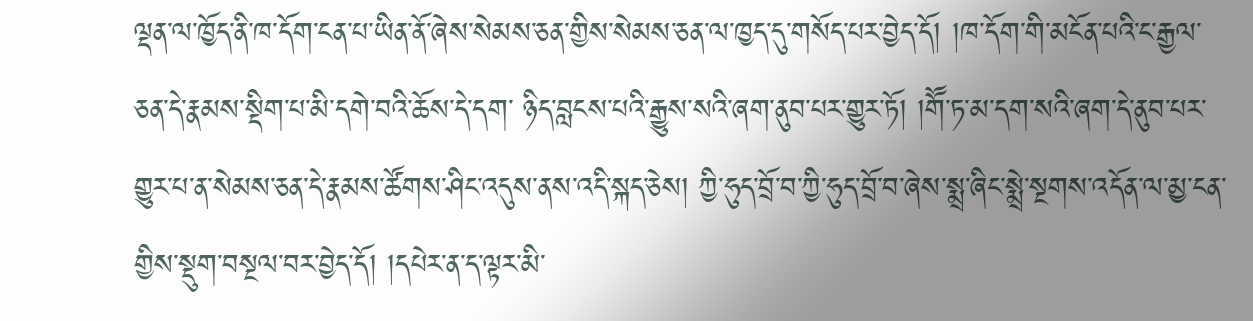ལྡན་ལ་ཁྱོད་ནི་ཁ་དོག་ངན་པ་ཡིན་ནོ་ཞེས་སེམས་ཅན་གྱིས་སེམས་ཅན་ལ་ཁྱད་དུ་གསོད་པར་བྱེད་དོ། །ཁ་དོག་གི་མངོན་པའི་ང་རྒྱལ་ཅན་དེ་རྣམས་སྡིག་པ་མི་དགེ་བའི་ཆོས་དེ་དག་ ཉིད་བླངས་པའི་རྒྱུས་སའི་ཞག་ནུབ་པར་གྱུར་ཏོ། །གཽ་ཏ་མ་དག་སའི་ཞག་དེ་ནུབ་པར་གྱུར་པ་ན་སེམས་ཅན་དེ་རྣམས་ཚོགས་ཤིང་འདུས་ནས་འདི་སྐད་ཅེས། ཀྱི་ཧུད་བྲོ་བ་ཀྱི་ཧུད་བྲོ་བ་ཞེས་སྨྲ་ཞིང་སྨྲེ་སྔགས་འདོན་ལ་མྱ་ངན་ གྱིས་སྡུག་བསྔལ་བར་བྱེད་དོ། །དཔེར་ན་ད་ལྟར་མི་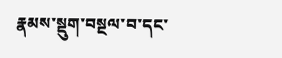རྣམས་སྡུག་བསྔལ་བ་དང་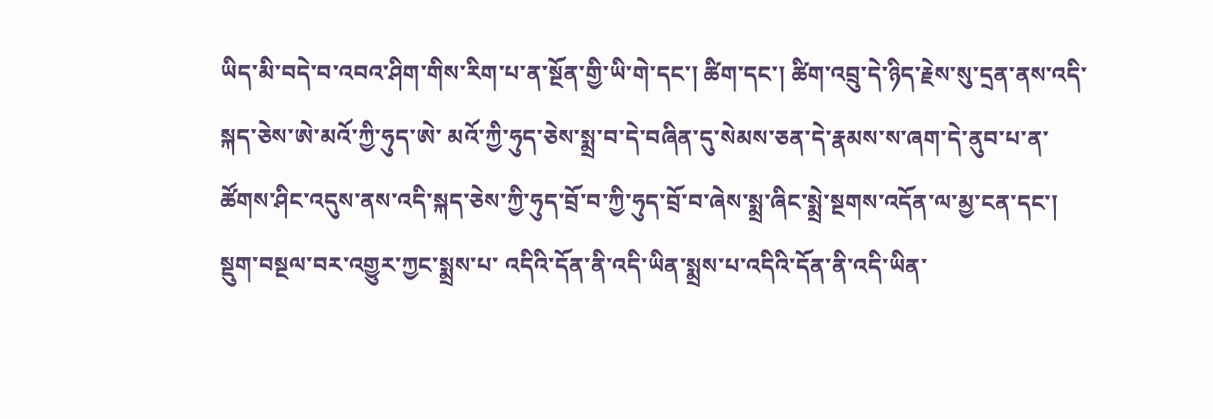ཡིད་མི་བདེ་བ་འབའ་ཤིག་གིས་རིག་པ་ན་སྔོན་གྱི་ཡི་གེ་དང་། ཚིག་དང་། ཚིག་འབྲུ་དེ་ཉིད་རྗེས་སུ་དྲན་ནས་འདི་སྐད་ཅེས་ཨེ་མའོ་ཀྱི་ཧུད་ཨེ་ མའོ་ཀྱི་ཧུད་ཅེས་སྨྲ་བ་དེ་བཞིན་དུ་སེམས་ཅན་དེ་རྣམས་ས་ཞག་དེ་ནུབ་པ་ན་ཚོགས་ཤིང་འདུས་ནས་འདི་སྐད་ཅེས་ཀྱི་ཧུད་བྲོ་བ་ཀྱི་ཧུད་བྲོ་བ་ཞེས་སྨྲ་ཞིང་སྨྲེ་སྔགས་འདོན་ལ་མྱ་ངན་དང་། སྡུག་བསྔལ་བར་འགྱུར་ཀྱང་སྨྲས་པ་ འདིའི་དོན་ནི་འདི་ཡིན་སྨྲས་པ་འདིའི་དོན་ནི་འདི་ཡིན་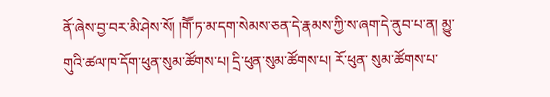ནོ་ཞེས་བྱ་བར་མི་ཤེས་སོ། །གཽ་ཏ་མ་དག་སེམས་ཅན་དེ་རྣམས་ཀྱི་ས་ཞག་དེ་ནུབ་པ་ན། མྱུ་གུའི་ཚལ་ཁ་དོག་ཕུན་སུམ་ཚོགས་པ། དྲི་ཕུན་སུམ་ཚོགས་པ། རོ་ཕུན་ སུམ་ཚོགས་པ་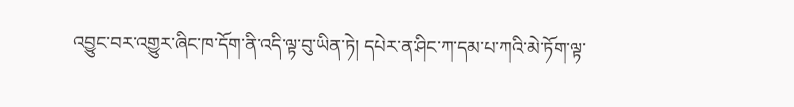འབྱུང་བར་འགྱུར་ཞིང་ཁ་དོག་ནི་འདི་ལྟ་བུ་ཡིན་ཏེ། དཔེར་ན་ཤིང་ཀ་དམ་པ་ཀའི་མེ་ཏོག་ལྟ་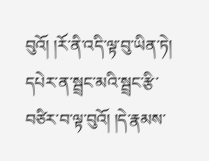བུའོ། །རོ་ནི་འདི་ལྟ་བུ་ཡིན་ཏེ། དཔེར་ན་སྦྲང་མའི་སྦྲང་རྩི་བཙིར་བ་ལྟ་བུའོ། །དེ་རྣམས་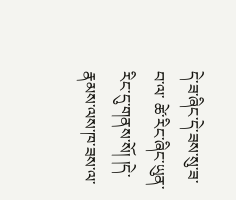དེ་ཟ་ཞིང་དེ་ཟས་སུ་ཟ་བ་ལ་ ཚེ་རིང་ཞིང་ཡུན་རིང་དུ་གནས་སོ། །དེ་རྣམས་ལས་ཁ་ཟས་ལ་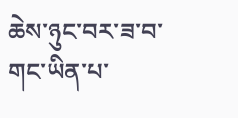ཆེས་ཉུང་བར་ཟ་བ་གང་ཡིན་པ་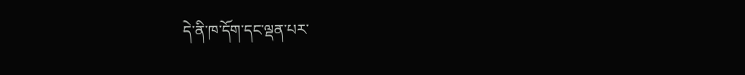དེ་ནི་ཁ་དོག་དང་ལྡན་པར་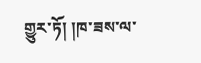གྱུར་ཏོ། །ཁ་ཟས་ལ་